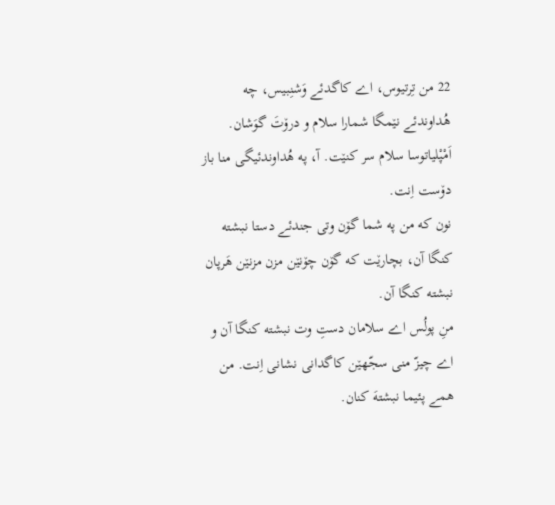22 من تِرتیوس، اے کاگدئے وَشنِبیس، چه هُداوندئے نێمگا شمارا سلام و درۆتَ گوَشان.
اَمْپْلیاتوسا سلام سر کنێت. آ، په هُداوندئیگی منا باز دۆست اِنت.
نون که من په شما گۆن وتی جندئے دستا نبشته کنگا آن، بچارێت که گۆن چۆنێن مزن مزنێن هَرپان نبشته کنگا آن.
منِ پولُس اے سلامان دستِ وت نبشته کنگا آن و اے چیزّ منی سجّهێن کاگدانی نشانی اِنت. من همے پئیما نبشتهَ کنان.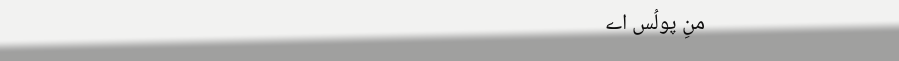منِ پولُس اے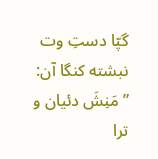گپّا دستِ وت نبشته کنگا آن: ”مَنِشَ دئیان و ترا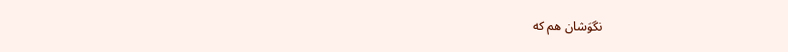نگوَشان هم که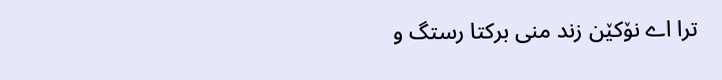ترا اے نۆکێن زند منی برکتا رستگ و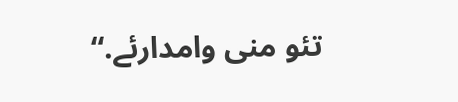تئو منی وامدارئے.“